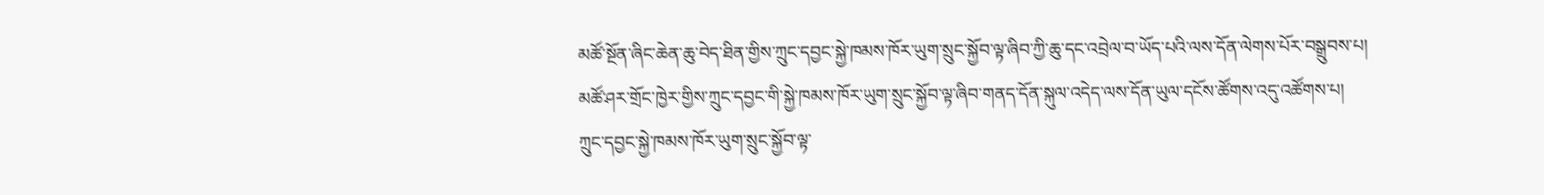མཚོ་སྔོན་ཞིང་ཆེན་ཆུ་བེད་ཐིན་གྱིས་ཀྲུང་དབྱང་སྐྱེ་ཁམས་ཁོར་ཡུག་སྲུང་སྐྱོབ་ལྟ་ཞིབ་ཀྱི་ཆུ་དང་འབྲེལ་བ་ཡོད་པའི་ལས་དོན་ལེགས་པོར་བསྒྲུབས་པ།
མཚོ་ཤར་གྲོང་ཁྱེར་གྱིས་ཀྲུང་དབྱང་གི་སྐྱེ་ཁམས་ཁོར་ཡུག་སྲུང་སྐྱོབ་ལྟ་ཞིབ་གནད་དོན་སྐུལ་འདེད་ལས་དོན་ཡུལ་དངོས་ཚོགས་འདུ་འཚོགས་པ།
ཀྲུང་དབྱང་སྐྱེ་ཁམས་ཁོར་ཡུག་སྲུང་སྐྱོབ་ལྟ་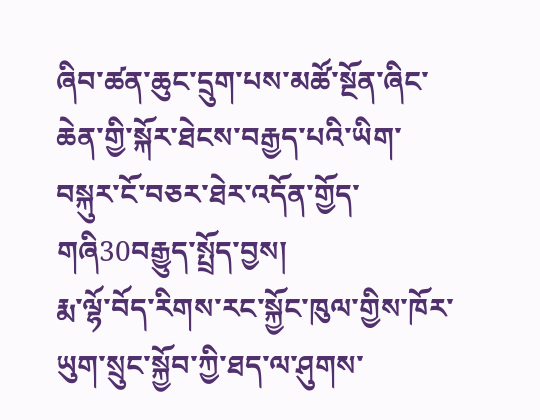ཞིབ་ཚན་ཆུང་དྲུག་པས་མཚོ་སྔོན་ཞིང་ཆེན་གྱི་སྐོར་ཐེངས་བརྒྱད་པའི་ཡིག་བསྐུར་ངོ་བཅར་ཐེར་འདོན་གྱོད་གཞི30བརྒྱུད་སྤྲོད་བྱས།
རྨ་ལྷོ་བོད་རིགས་རང་སྐྱོང་ཁུལ་གྱིས་ཁོར་ཡུག་སྲུང་སྐྱོབ་ཀྱི་ཐད་ལ་ཤུགས་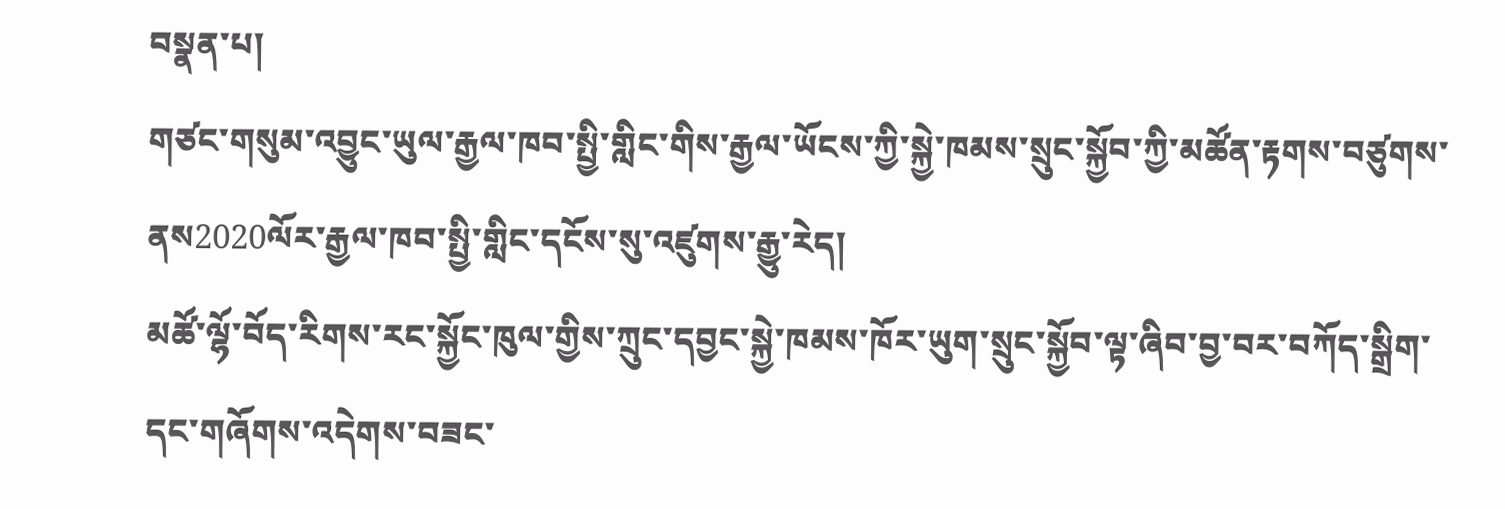བསྣན་པ།
གཙང་གསུམ་འབྱུང་ཡུལ་རྒྱལ་ཁབ་སྤྱི་གླིང་གིས་རྒྱལ་ཡོངས་ཀྱི་སྐྱེ་ཁམས་སྲུང་སྐྱོབ་ཀྱི་མཚོན་རྟགས་བཙུགས་ནས2020ལོར་རྒྱལ་ཁབ་སྤྱི་གླིང་དངོས་སུ་འཛུགས་རྒྱུ་རེད།
མཚོ་ལྷོ་བོད་རིགས་རང་སྐྱོང་ཁུལ་གྱིས་ཀྲུང་དབྱང་སྐྱེ་ཁམས་ཁོར་ཡུག་སྲུང་སྐྱོབ་ལྟ་ཞིབ་བྱ་བར་བཀོད་སྒྲིག་དང་གཞོགས་འདེགས་བཟང་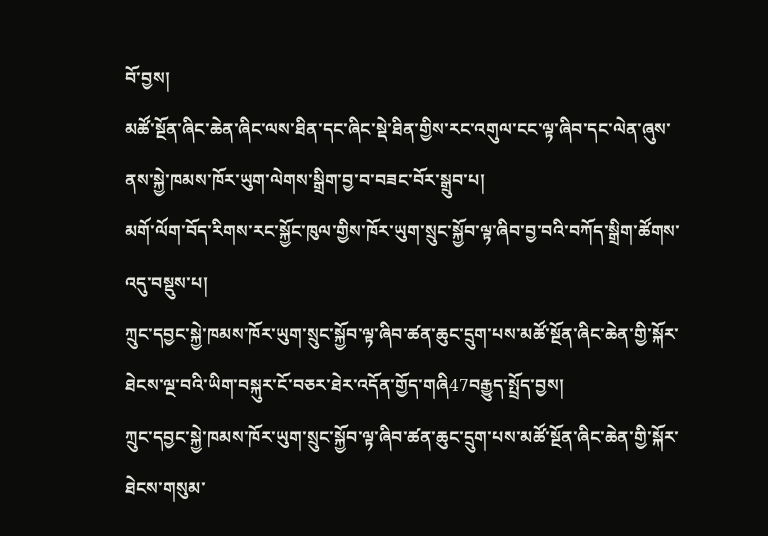བོ་བྱས།
མཚོ་སྔོན་ཞིང་ཆེན་ཞིང་ལས་ཐིན་དང་ཞིང་སྡེ་ཐིན་གྱིས་རང་འགུལ་ངང་ལྟ་ཞིབ་དང་ལེན་ཞུས་ནས་སྐྱེ་ཁམས་ཁོར་ཡུག་ལེགས་སྒྲིག་བྱ་བ་བཟང་བོར་སྒྲུབ་པ།
མགོ་ལོག་བོད་རིགས་རང་སྐྱོང་ཁུལ་གྱིས་ཁོར་ཡུག་སྲུང་སྐྱོབ་ལྟ་ཞིབ་བྱ་བའི་བཀོད་སྒྲིག་ཚོགས་འདུ་བསྡུས་པ།
ཀྲུང་དབྱང་སྐྱེ་ཁམས་ཁོར་ཡུག་སྲུང་སྐྱོབ་ལྟ་ཞིབ་ཚན་ཆུང་དྲུག་པས་མཚོ་སྔོན་ཞིང་ཆེན་གྱི་སྐོར་ཐེངས་ལྔ་བའི་ཡིག་བསྐུར་ངོ་བཅར་ཐེར་འདོན་གྱོད་གཞི47བརྒྱུད་སྤྲོད་བྱས།
ཀྲུང་དབྱང་སྐྱེ་ཁམས་ཁོར་ཡུག་སྲུང་སྐྱོབ་ལྟ་ཞིབ་ཚན་ཆུང་དྲུག་པས་མཚོ་སྔོན་ཞིང་ཆེན་གྱི་སྐོར་ཐེངས་གསུམ་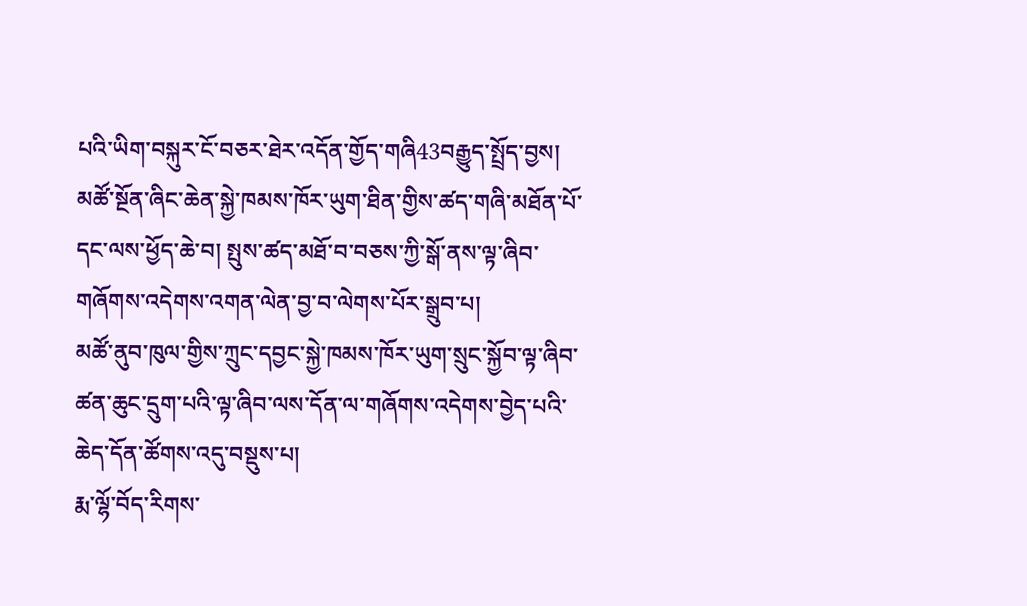པའི་ཡིག་བསྐུར་ངོ་བཅར་ཐེར་འདོན་གྱོད་གཞི43བརྒྱུད་སྤྲོད་བྱས།
མཚོ་སྔོན་ཞིང་ཆེན་སྐྱེ་ཁམས་ཁོར་ཡུག་ཐིན་གྱིས་ཚད་གཞི་མཐོན་པོ་དང་ལས་ཕྱོད་ཆེ་བ། སྤུས་ཚད་མཐོ་བ་བཅས་ཀྱི་སྒོ་ནས་ལྟ་ཞིབ་གཞོགས་འདེགས་འགན་ལེན་བྱ་བ་ལེགས་པོར་སྒྲུབ་པ།
མཚོ་ནུབ་ཁུལ་གྱིས་ཀྲུང་དབྱང་སྐྱེ་ཁམས་ཁོར་ཡུག་སྲུང་སྐྱོབ་ལྟ་ཞིབ་ཚན་ཆུང་དྲུག་པའི་ལྟ་ཞིབ་ལས་དོན་ལ་གཞོགས་འདེགས་བྱེད་པའི་ཆེད་དོན་ཚོགས་འདུ་བསྡུས་པ།
རྨ་ལྷོ་བོད་རིགས་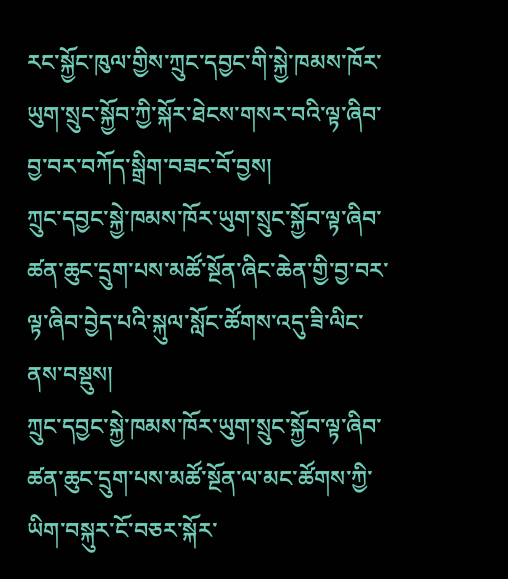རང་སྐྱོང་ཁུལ་གྱིས་ཀྲུང་དབྱང་གི་སྐྱེ་ཁམས་ཁོར་ཡུག་སྲུང་སྐྱོབ་ཀྱི་སྐོར་ཐེངས་གསར་བའི་ལྟ་ཞིབ་བྱ་བར་བཀོད་སྒྲིག་བཟང་བོ་བྱས།
ཀྲུང་དབྱང་སྐྱེ་ཁམས་ཁོར་ཡུག་སྲུང་སྐྱོབ་ལྟ་ཞིབ་ཚན་ཆུང་དྲུག་པས་མཚོ་སྔོན་ཞིང་ཆེན་གྱི་བྱ་བར་ལྟ་ཞིབ་བྱེད་པའི་སྐུལ་སློང་ཚོགས་འདུ་ཟི་ལིང་ནས་བསྡུས།
ཀྲུང་དབྱང་སྐྱེ་ཁམས་ཁོར་ཡུག་སྲུང་སྐྱོབ་ལྟ་ཞིབ་ཚན་ཆུང་དྲུག་པས་མཚོ་སྔོན་ལ་མང་ཚོགས་ཀྱི་ཡིག་བསྐུར་ངོ་བཅར་སྐོར་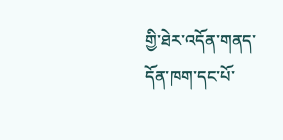གྱི་ཐེར་འདོན་གནད་དོན་ཁག་དང་པོ་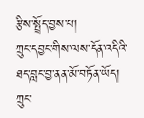རྩིས་སྤྲོད་བྱས་པ།
ཀྲུང་དབྱང་གིས་ལས་དོན་འདིའི་ཐད་བླང་བྱ་ནན་མོ་བཏོན་ཡོད།
ཀྲུང་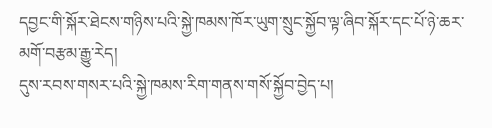དབྱང་གི་སྐོར་ཐེངས་གཉིས་པའི་སྐྱེ་ཁམས་ཁོར་ཡུག་སྲུང་སྐྱོབ་ལྟ་ཞིབ་སྐོར་དང་པོ་ཉེ་ཆར་མགོ་བརྩམ་རྒྱུ་རེད།
དུས་རབས་གསར་པའི་སྐྱེ་ཁམས་རིག་གནས་གསོ་སྐྱོབ་བྱེད་པ།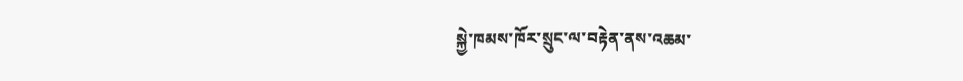སྐྱེ་ཁམས་ཁོར་སྲུང་ལ་བརྟེན་ནས་འཆམ་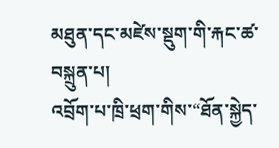མཐུན་དང་མཛེས་སྡུག་གི་རྐང་ཚ་བསྐྲུན་པ།
འབྲོག་པ་ཁྲི་ཕྲག་གིས་“ཐོན་སྐྱེད་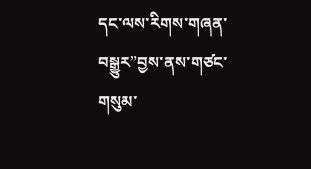དང་ལས་རིགས་གཞན་བསྒྱུར”བྱས་ནས་གཙང་གསུམ་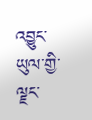འབྱུང་ཡུལ་གྱི་ལྗང་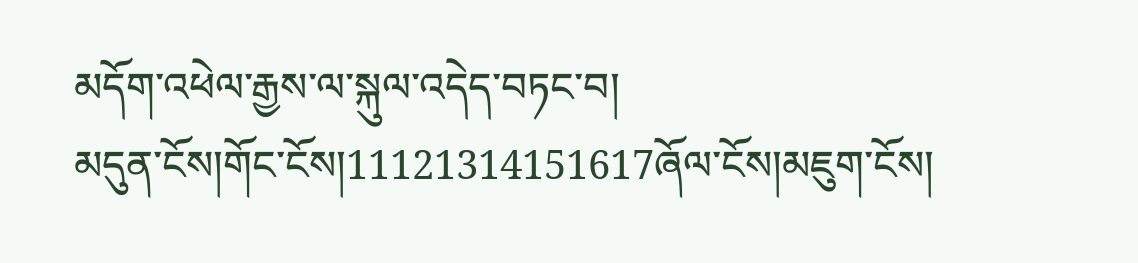མདོག་འཕེལ་རྒྱས་ལ་སྐུལ་འདེད་བཏང་བ།
མདུན་ངོས།གོང་ངོས།11121314151617ཞོལ་ངོས།མཇུག་ངོས།